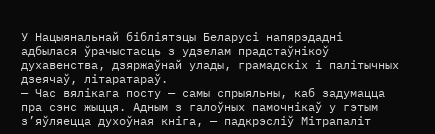У Нацыянальнай бібліятэцы Беларусі напярэдадні адбылася ўрачыстасць з удзелам прадстаўнікоў духавенства, дзяржаўнай улады, грамадскіх і палітычных дзеячаў, літаратараў.
— Час вялікага посту — самы спрыяльны, каб задумацца пра сэнс жыцця. Адным з галоўных памочнікаў у гэтым з’яўляецца духоўная кніга, — падкрэсліў Мітрапаліт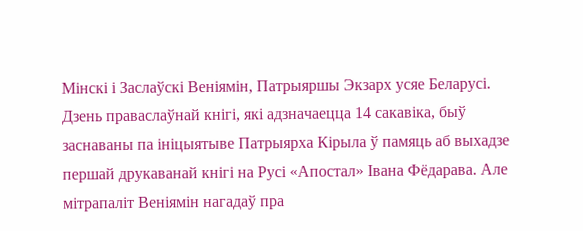Мінскі і Заслаўскі Веніямін, Патрыяршы Экзарх усяе Беларусі.
Дзень праваслаўнай кнігі, які адзначаецца 14 сакавіка, быў заснаваны па ініцыятыве Патрыярха Кірыла ў памяць аб выхадзе першай друкаванай кнігі на Русі «Апостал» Івана Фёдарава. Але мітрапаліт Веніямін нагадаў пра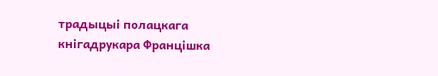традыцыі полацкага кнігадрукара Францішка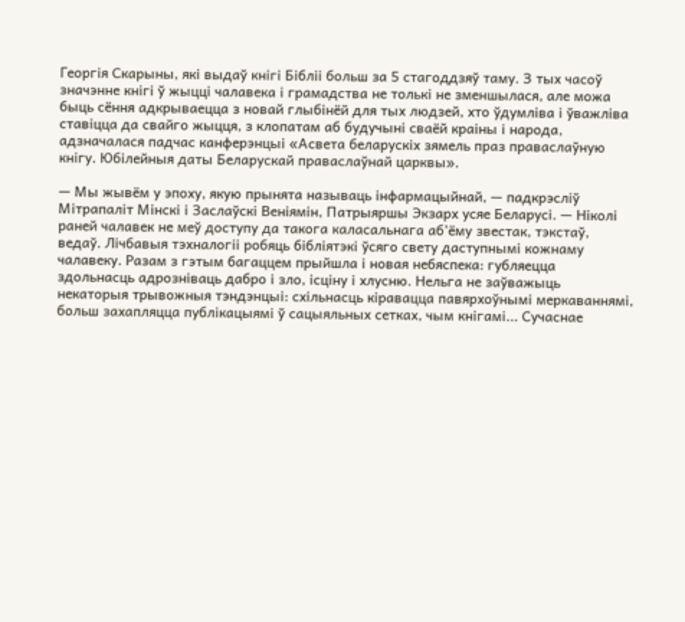Георгія Скарыны, які выдаў кнігі Бібліі больш за 5 стагоддзяў таму. З тых часоў значэнне кнігі ў жыцці чалавека і грамадства не толькі не зменшылася, але можа быць сёння адкрываецца з новай глыбінёй для тых людзей, хто ўдумліва і ўважліва ставіцца да свайго жыцця, з клопатам аб будучыні сваёй краіны і народа, адзначалася падчас канферэнцыі «Асвета беларускіх зямель праз праваслаўную кнігу. Юбілейныя даты Беларускай праваслаўнай царквы».

— Мы жывём у эпоху, якую прынята называць інфармацыйнай, — падкрэсліў Мітрапаліт Мінскі і Заслаўскі Веніямін, Патрыяршы Экзарх усяе Беларусі. — Ніколі раней чалавек не меў доступу да такога каласальнага аб’ёму звестак, тэкстаў, ведаў. Лічбавыя тэхналогіі робяць бібліятэкі ўсяго свету даступнымі кожнаму чалавеку. Разам з гэтым багаццем прыйшла і новая небяспека: губляецца здольнасць адрозніваць дабро і зло, ісціну і хлусню. Нельга не заўважыць некаторыя трывожныя тэндэнцыі: схільнасць кіравацца павярхоўнымі меркаваннямі, больш захапляцца публікацыямі ў сацыяльных сетках, чым кнігамі... Сучаснае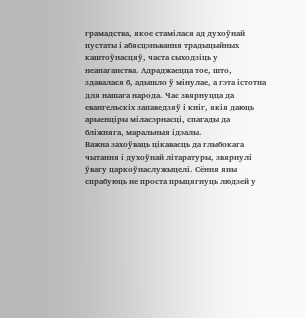грамадства, якое стамілася ад духоўнай пустаты і абясцэньвання традыцыйных каштоўнасцяў, часта сыходзіць у неапаганства. Адраджаецца тое, што, здавалася б, адышло ў мінулае, а гэта істотна для нашага народа. Час звярнуцца да евангельскіх запаведзяў і кніг, якія даюць арыенціры міласэрнасці, спагады да бліжняга, маральныя ідэалы.
Важна захоўваць цікавасць да глыбокага чытання і духоўнай літаратуры, звярнулі ўвагу царкоўнаслужыцелі. Сёння яны спрабуюць не проста прыцягнуць людзей у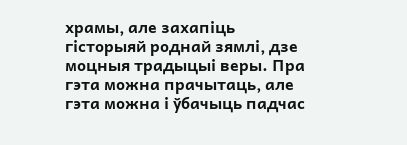храмы, але захапіць гісторыяй роднай зямлі, дзе моцныя традыцыі веры. Пра гэта можна прачытаць, але гэта можна і ўбачыць падчас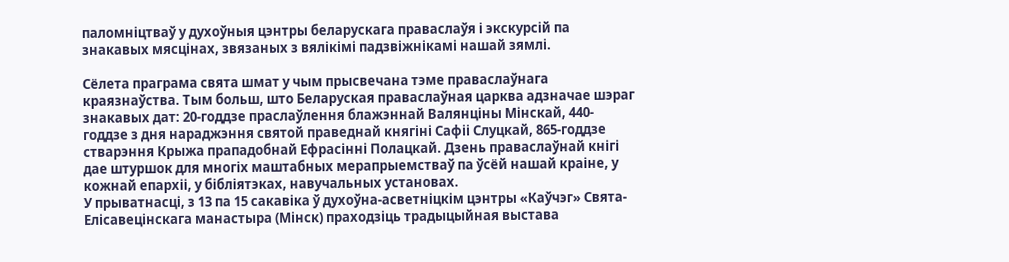паломніцтваў у духоўныя цэнтры беларускага праваслаўя і экскурсій па знакавых мясцінах, звязаных з вялікімі падзвіжнікамі нашай зямлі.

Сёлета праграма свята шмат у чым прысвечана тэме праваслаўнага краязнаўства. Тым больш, што Беларуская праваслаўная царква адзначае шэраг знакавых дат: 20-годдзе праслаўлення блажэннай Валянціны Мінскай, 440-годдзе з дня нараджэння святой праведнай княгіні Сафіі Слуцкай, 865-годдзе стварэння Крыжа прападобнай Ефрасінні Полацкай. Дзень праваслаўнай кнігі дае штуршок для многіх маштабных мерапрыемстваў па ўсёй нашай краіне, у кожнай епархіі, у бібліятэках, навучальных установах.
У прыватнасці, з 13 па 15 сакавіка ў духоўна-асветніцкім цэнтры «Каўчэг» Свята-Елісавецінскага манастыра (Мінск) праходзіць традыцыйная выстава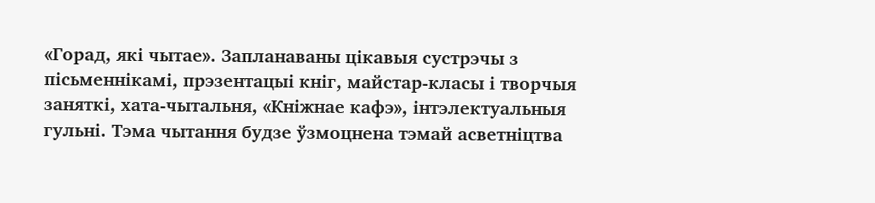«Горад, які чытае». Запланаваны цікавыя сустрэчы з пісьменнікамі, прэзентацыі кніг, майстар-класы і творчыя заняткі, хата-чытальня, «Кніжнае кафэ», інтэлектуальныя гульні. Тэма чытання будзе ўзмоцнена тэмай асветніцтва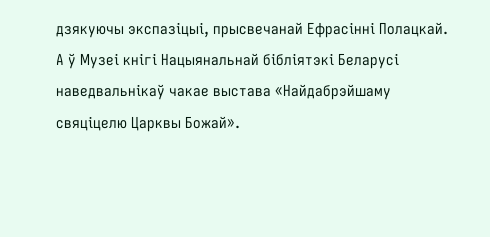дзякуючы экспазіцыі, прысвечанай Ефрасінні Полацкай.
А ў Музеі кнігі Нацыянальнай бібліятэкі Беларусі наведвальнікаў чакае выстава «Найдабрэйшаму свяціцелю Царквы Божай».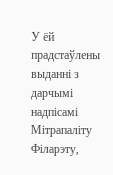У ёй прадстаўлены выданні з дарчымі надпісамі Мітрапаліту Філарэту,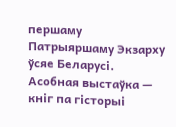першаму Патрыяршаму Экзарху ўсяе Беларусі. Асобная выстаўка — кніг па гісторыі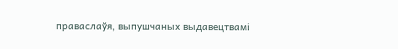праваслаўя, выпушчаных выдавецтвамі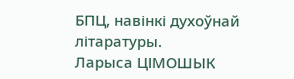БПЦ, навінкі духоўнай літаратуры.
Ларыса ЦІМОШЫК